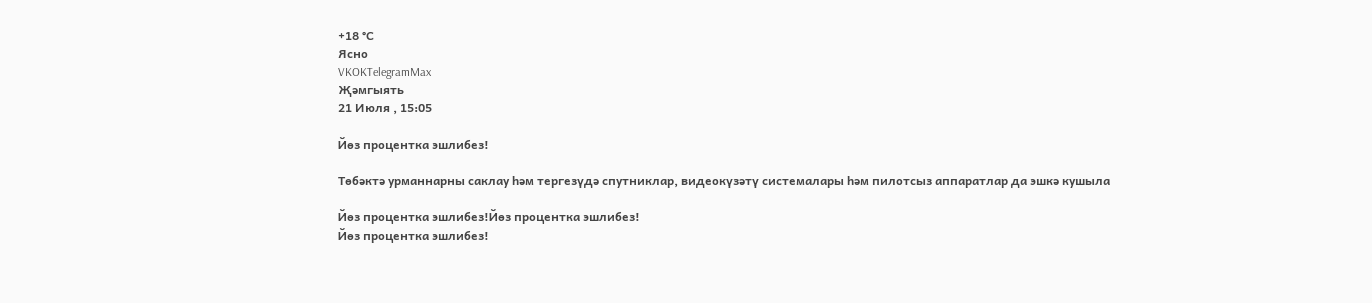+18 °С
Ясно
VKOKTelegramMax
Җәмгыять
21 Июля , 15:05

Йөз процентка эшлибез!

Төбәктә урманнарны саклау һәм тергезүдә спутниклар, видеокүзәтү системалары һәм пилотсыз аппаратлар да эшкә кушыла

Йөз процентка эшлибез!Йөз процентка эшлибез!
Йөз процентка эшлибез!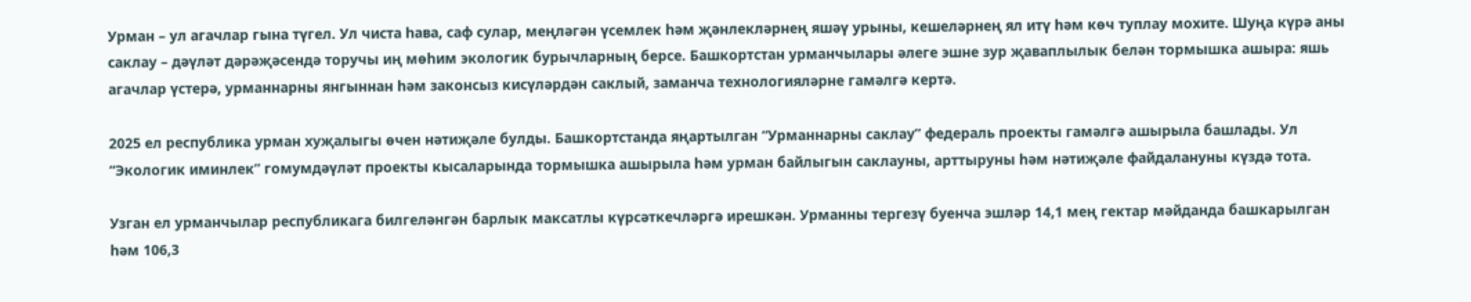Урман – ул агачлар гына түгел. Ул чиста һава, саф сулар, меңләгән үсемлек һәм җәнлекләрнең яшәү урыны, кешеләрнең ял итү һәм көч туплау мохите. Шуңа күрә аны саклау – дәүләт дәрәҗәсендә торучы иң мөһим экологик бурычларның берсе. Башкортстан урманчылары әлеге эшне зур җаваплылык белән тормышка ашыра: яшь агачлар үстерә, урманнарны янгыннан һәм законсыз кисүләрдән саклый, заманча технологияләрне гамәлгә кертә.

2025 ел республика урман хуҗалыгы өчен нәтиҗәле булды. Башкортстанда яңартылган “Урманнарны саклау” федераль проекты гамәлгә ашырыла башлады. Ул “Экологик иминлек” гомумдәүләт проекты кысаларында тормышка ашырыла һәм урман байлыгын саклауны, арттыруны һәм нәтиҗәле файдалануны күздә тота.

Узган ел урманчылар республикага билгеләнгән барлык максатлы күрсәткечләргә ирешкән. Урманны тергезү буенча эшләр 14,1 мең гектар мәйданда башкарылган һәм 106,3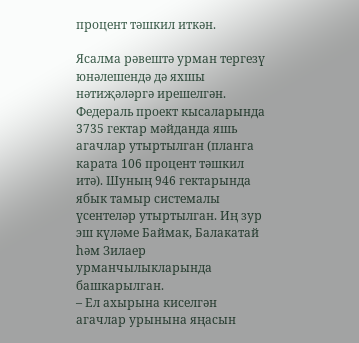процент тәшкил иткән.

Ясалма рәвештә урман тергезү юнәлешендә дә яхшы нәтиҗәләргә ирешелгән. Федераль проект кысаларында 3735 гектар мәйданда яшь агачлар утыртылган (планга карата 106 процент тәшкил итә). Шуның 946 гектарында ябык тамыр системалы үсентеләр утыртылган. Иң зур эш күләме Баймак, Балакатай һәм Зилаер урманчылыкларында башкарылган.
– Ел ахырына киселгән агачлар урынына яңасын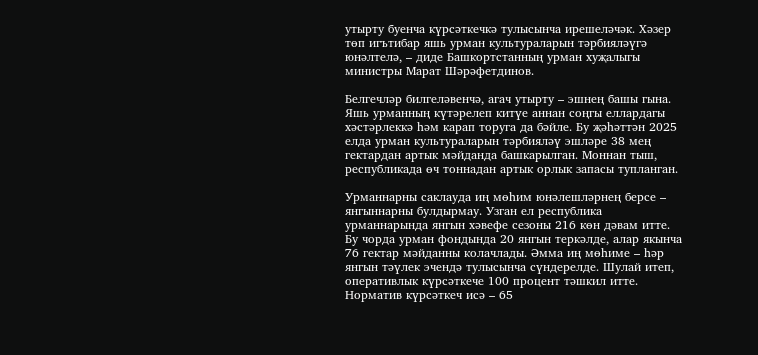утырту буенча күрсәткечкә тулысынча ирешеләчәк. Хәзер төп игътибар яшь урман культураларын тәрбияләүгә юнәлтелә, – диде Башкортстанның урман хуҗалыгы министры Марат Шәрәфетдинов.

Белгечләр билгеләвенчә, агач утырту – эшнең башы гына. Яшь урманның күтәрелеп китүе аннан соңгы еллардагы хәстәрлеккә һәм карап торуга да бәйле. Бу җәһәттән 2025 елда урман культураларын тәрбияләү эшләре 38 мең гектардан артык мәйданда башкарылган. Моннан тыш, республикада өч тоннадан артык орлык запасы тупланган.

Урманнарны саклауда иң мөһим юнәлешләрнең берсе – янгыннарны булдырмау. Узган ел республика урманнарында янгын хәвефе сезоны 216 көн дәвам итте. Бу чорда урман фондында 20 янгын теркәлде, алар якынча 76 гектар мәйданны колачлады. Әмма иң мөһиме – һәр янгын тәүлек эчендә тулысынча сүндерелде. Шулай итеп, оперативлык күрсәткече 100 процент тәшкил итте. Норматив күрсәткеч исә – 65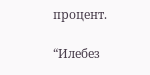процент.

“Илебез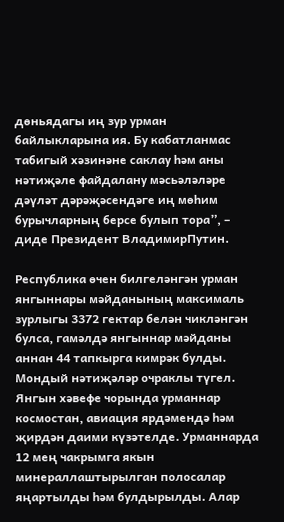дөньядагы иң зур урман байлыкларына ия. Бу кабатланмас табигый хәзинәне саклау һәм аны нәтиҗәле файдалану мәсьәләләре дәүләт дәрәҗәсендәге иң мөһим бурычларның берсе булып тора”, – диде Президент ВладимирПутин.

Республика өчен билгеләнгән урман янгыннары мәйданының максималь зурлыгы 3372 гектар белән чикләнгән булса, гамәлдә янгыннар мәйданы аннан 44 тапкырга кимрәк булды.
Мондый нәтиҗәләр очраклы түгел. Янгын хәвефе чорында урманнар космостан, авиация ярдәмендә һәм җирдән даими күзәтелде. Урманнарда 12 мең чакрымга якын минераллаштырылган полосалар яңартылды һәм булдырылды. Алар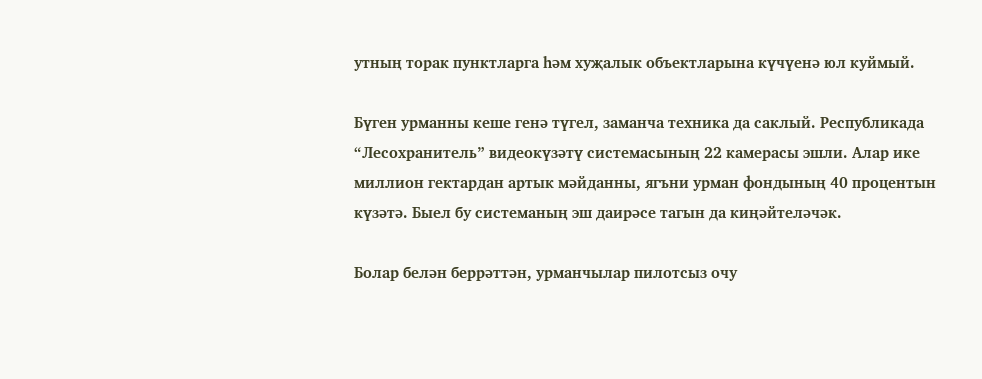утның торак пунктларга һәм хуҗалык объектларына күчүенә юл куймый.

Бүген урманны кеше генә түгел, заманча техника да саклый. Республикада “Лесохранитель” видеокүзәтү системасының 22 камерасы эшли. Алар ике миллион гектардан артык мәйданны, ягъни урман фондының 40 процентын күзәтә. Быел бу системаның эш даирәсе тагын да киңәйтеләчәк.

Болар белән беррәттән, урманчылар пилотсыз очу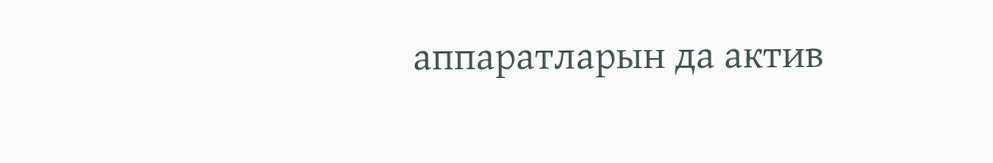аппаратларын да актив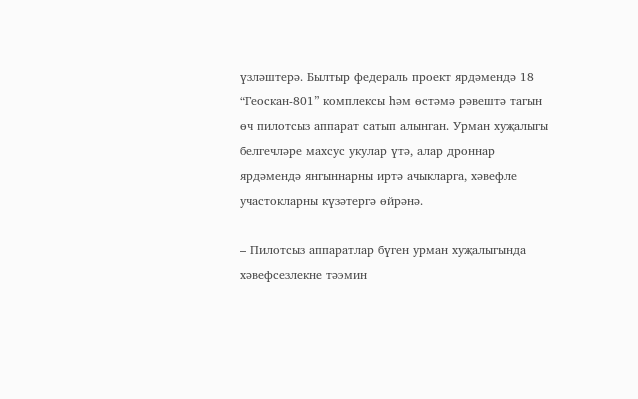үзләштерә. Былтыр федераль проект ярдәмендә 18 “Геоскан-801” комплексы һәм өстәмә рәвештә тагын өч пилотсыз аппарат сатып алынган. Урман хуҗалыгы белгечләре махсус укулар үтә, алар дроннар ярдәмендә янгыннарны иртә ачыкларга, хәвефле участокларны күзәтергә өйрәнә.

– Пилотсыз аппаратлар бүген урман хуҗалыгында хәвефсезлекне тәэмин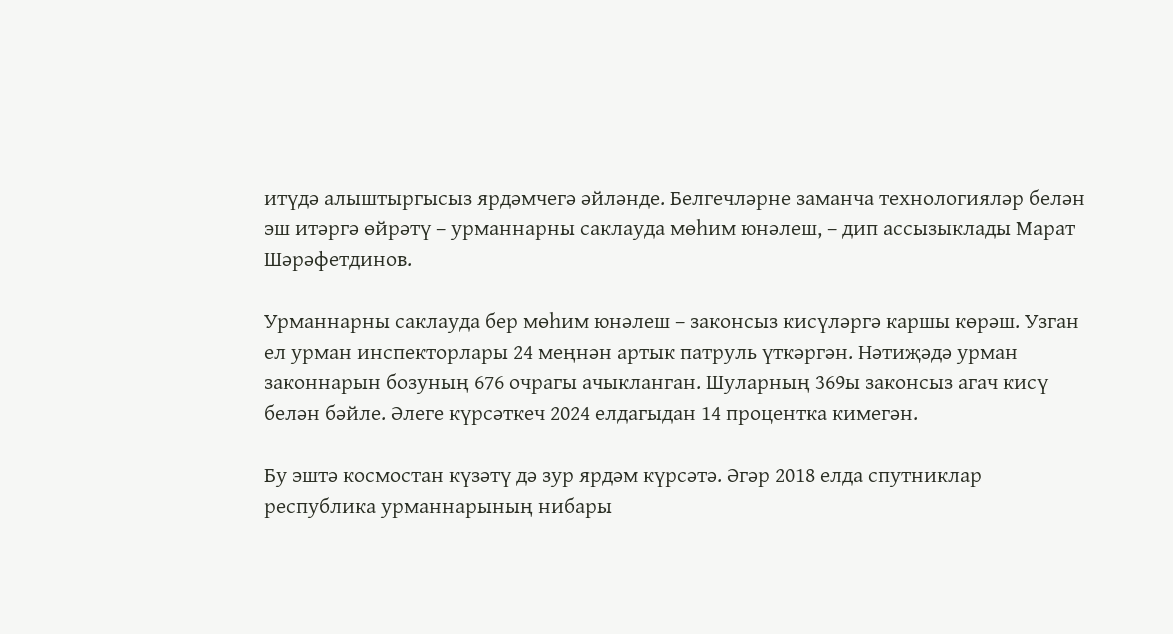итүдә алыштыргысыз ярдәмчегә әйләнде. Белгечләрне заманча технологияләр белән эш итәргә өйрәтү – урманнарны саклауда мөһим юнәлеш, – дип ассызыклады Марат Шәрәфетдинов.

Урманнарны саклауда бер мөһим юнәлеш – законсыз кисүләргә каршы көрәш. Узган ел урман инспекторлары 24 меңнән артык патруль үткәргән. Нәтиҗәдә урман законнарын бозуның 676 очрагы ачыкланган. Шуларның 369ы законсыз агач кисү белән бәйле. Әлеге күрсәткеч 2024 елдагыдан 14 процентка кимегән.

Бу эштә космостан күзәтү дә зур ярдәм күрсәтә. Әгәр 2018 елда спутниклар республика урманнарының нибары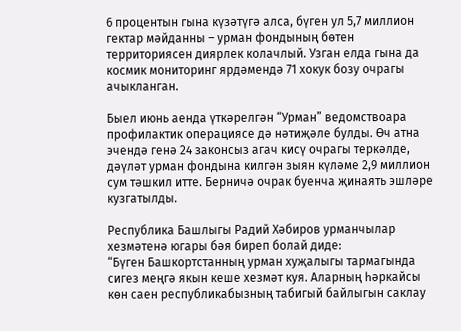6 процентын гына күзәтүгә алса, бүген ул 5,7 миллион гектар мәйданны – урман фондының бөтен территориясен диярлек колачлый. Узган елда гына да космик мониторинг ярдәмендә 71 хокук бозу очрагы ачыкланган.

Быел июнь аенда үткәрелгән “Урман” ведомствоара профилактик операциясе дә нәтиҗәле булды. Өч атна эчендә генә 24 законсыз агач кисү очрагы теркәлде, дәүләт урман фондына килгән зыян күләме 2,9 миллион сум тәшкил итте. Берничә очрак буенча җинаять эшләре кузгатылды.

Республика Башлыгы Радий Хәбиров урманчылар хезмәтенә югары бәя биреп болай диде:
“Бүген Башкортстанның урман хуҗалыгы тармагында сигез меңгә якын кеше хезмәт куя. Аларның һәркайсы көн саен республикабызның табигый байлыгын саклау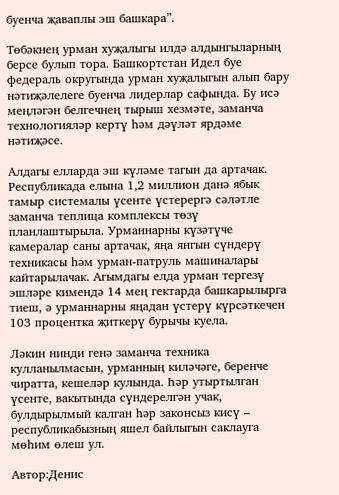буенча җаваплы эш башкара”.

Төбәкнең урман хуҗалыгы илдә алдынгыларның берсе булып тора. Башкортстан Идел буе федераль округында урман хуҗалыгын алып бару нәтиҗәлелеге буенча лидерлар сафында. Бу исә меңләгән белгечнең тырыш хезмәте, заманча технологияләр кертү һәм дәүләт ярдәме нәтиҗәсе.

Алдагы елларда эш күләме тагын да артачак. Республикада елына 1,2 миллион данә ябык тамыр системалы үсенте үстерергә сәләтле заманча теплица комплексы төзү планлаштырыла. Урманнарны күзәтүче камералар саны артачак, яңа янгын сүндерү техникасы һәм урман-патруль машиналары кайтарылачак. Агымдагы елда урман тергезү эшләре кимендә 14 мең гектарда башкарылырга тиеш, ә урманнарны яңадан үстерү күрсәткечен 103 процентка җиткерү бурычы куела.

Ләкин нинди генә заманча техника кулланылмасын, урманның киләчәге, беренче чиратта, кешеләр кулында. Һәр утыртылган үсенте, вакытында сүндерелгән учак, булдырылмый калган һәр законсыз кисү – республикабызның яшел байлыгын саклауга мөһим өлеш ул.

Автор:Денис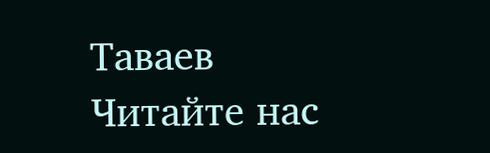Таваев
Читайте нас